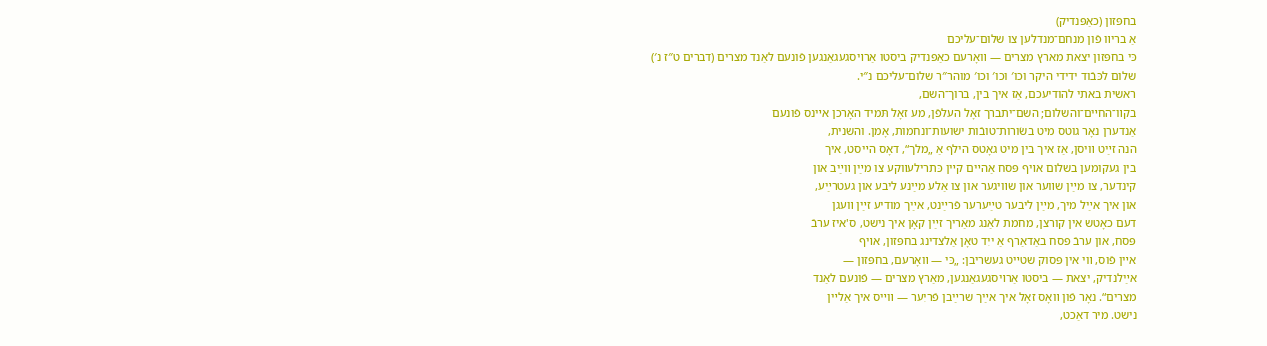בחפּזון (כאַפּנדיק)
אַ בריװ פֿון מנחם־מנדלען צו שלום־עליכם
כּי בחפּזון יצאת מארץ מצרים ― װאָרעם כאַפּנדיק ביסטו אַרױסגעגאַנגען פֿונעם לאַנד מצרים (דברים ט″ז נ′)
שלום לכּבֿוד ידידי היקר וכו′ וכו′ וכו′ מוהר″ר שלום־עליכם נ″י.
ראשית באתי להודיעכם, אַז איך בין, ברוך־השם,
בקװ־החײם־והשלום; השם־יתברך זאָל העלפֿן, מע זאָל תּמיד האָרכן אײנס פֿונעם
אַנדערן נאָר גוטס מיט בשׂורות־טובֿות ישועות־ונחמות, אָמן. והשנית,
הנה זײַט װיסן, אַז איך בין מיט גאָטס הילף אַ „מלך“, דאָס הײסט, איך
בין געקומען בשלום אױף פּסח אַהײם קײן כּתרילעװקע צו מײַן װײַב און
קינדער, צו מײַן שװער און שװיגער און צו אַלע מײַנע ליבע און געטרײַע,
און איך אײַל מיך, מײַן ליבער טײַערער פֿרײַנט, אײַך מודיע זײַן װעגן
דעם כאָטש אין קורצן, מחמת לאַנג מאַריך זײַן קאָן איך נישט, ס'איז ערבֿ
פּסח, און ערבֿ פּסח באַדאַרף אַ ייִד טאָן אַלצדינג בחפּזון, אױף
אײן פֿוס, װי אין פּסוק שטײט געשריבן: „כּי ― װאָרעם, בחפּזון ―
אײַלנדיק, יצאת ― ביסטו אַרױסגעגאַנגען, מאַרץ מצרים ― פֿונעם לאַנד
מצרים“. נאָר פֿון װאָס זאָל איך אײַך שרײַבן פֿריִער ― װײס איך אַלײן
נישט. מיר דאַכט,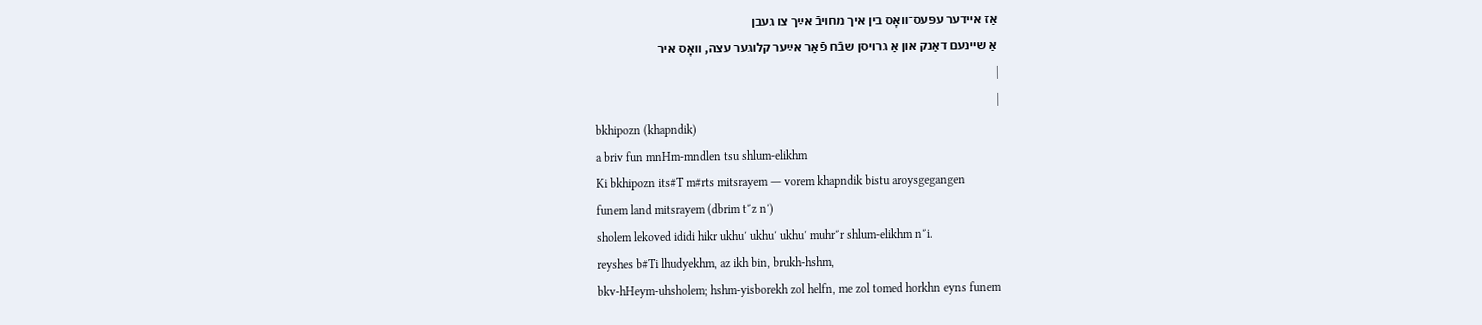אַז אײדער עפּעס־װאָס בין איך מחויבֿ אײַך צו געבן
אַ שײנעם דאַנק און אַ גרױסן שבֿח פֿאַר אײַער קלוגער עצה, װאָס איר
|
|
bkhipozn (khapndik)
a briv fun mnHm-mndlen tsu shlum-elikhm
Ki bkhipozn its#T m#rts mitsrayem ― vorem khapndik bistu aroysgegangen
funem land mitsrayem (dbrim t″z n′)
sholem lekoved ididi hikr ukhu′ ukhu′ ukhu′ muhr″r shlum-elikhm n″i.
reyshes b#Ti lhudyekhm, az ikh bin, brukh-hshm,
bkv-hHeym-uhsholem; hshm-yisborekh zol helfn, me zol tomed horkhn eyns funem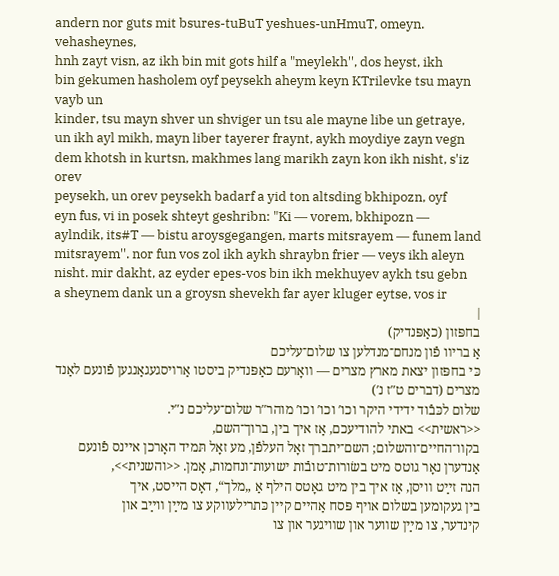andern nor guts mit bsures-tuBuT yeshues-unHmuT, omeyn. vehasheynes,
hnh zayt visn, az ikh bin mit gots hilf a "meylekh'', dos heyst, ikh
bin gekumen hasholem oyf peysekh aheym keyn KTrilevke tsu mayn vayb un
kinder, tsu mayn shver un shviger un tsu ale mayne libe un getraye,
un ikh ayl mikh, mayn liber tayerer fraynt, aykh moydiye zayn vegn
dem khotsh in kurtsn, makhmes lang marikh zayn kon ikh nisht, s'iz orev
peysekh, un orev peysekh badarf a yid ton altsding bkhipozn, oyf
eyn fus, vi in posek shteyt geshribn: "Ki ― vorem, bkhipozn ―
aylndik, its#T ― bistu aroysgegangen, marts mitsrayem ― funem land
mitsrayem''. nor fun vos zol ikh aykh shraybn frier ― veys ikh aleyn
nisht. mir dakht, az eyder epes-vos bin ikh mekhuyev aykh tsu gebn
a sheynem dank un a groysn shevekh far ayer kluger eytse, vos ir
|
בחפּזון (כאַפּנדיק)
אַ בריװ פֿון מנחם־מנדלען צו שלום־עליכם
כּי בחפּזון יצאת מארץ מצרים ― װאָרעם כאַפּנדיק ביסטו אַרױסגעגאַנגען פֿונעם לאַנד מצרים (דברים ט″ז נ′)
שלום לכּבֿוד ידידי היקר וכו′ וכו′ וכו′ מוהר″ר שלום־עליכם נ″י.
<<ראשית>> באתי להודיעכם, אַז איך בין, ברוך־השם,
בקװ־החײם־והשלום; השם־יתברך זאָל העלפֿן, מע זאָל תּמיד האָרכן אײנס פֿונעם
אַנדערן נאָר גוטס מיט בשׂורות־טובֿות ישועות־ונחמות, אָמן. <<והשנית>>,
הנה זײַט װיסן, אַז איך בין מיט גאָטס הילף אַ „מלך“, דאָס הײסט, איך
בין געקומען בשלום אױף פּסח אַהײם קײן כּתרילעװקע צו מײַן װײַב און
קינדער, צו מײַן שװער און שװיגער און צו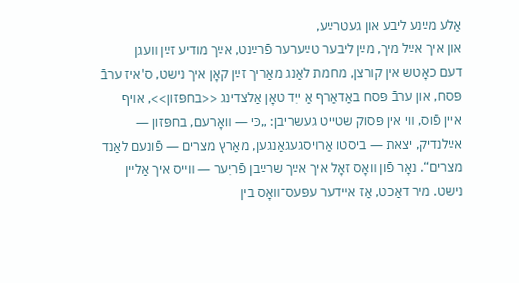אַלע מײַנע ליבע און געטרײַע,
און איך אײַל מיך, מײַן ליבער טײַערער פֿרײַנט, אײַך מודיע זײַן װעגן
דעם כאָטש אין קורצן, מחמת לאַנג מאַריך זײַן קאָן איך נישט, ס'איז ערבֿ
פּסח, און ערבֿ פּסח באַדאַרף אַ ייִד טאָן אַלצדינג <<בחפּזון>>, אױף
אײן פֿוס, װי אין פּסוק שטײט געשריבן: „כּי ― װאָרעם, בחפּזון ―
אײַלנדיק, יצאת ― ביסטו אַרױסגעגאַנגען, מאַרץ מצרים ― פֿונעם לאַנד
מצרים“. נאָר פֿון װאָס זאָל איך אײַך שרײַבן פֿריִער ― װײס איך אַלײן
נישט. מיר דאַכט, אַז אײדער עפּעס־װאָס בין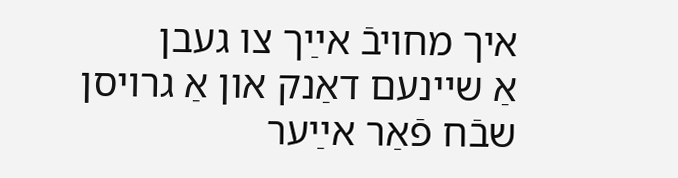איך מחויבֿ אײַך צו געבן
אַ שײנעם דאַנק און אַ גרױסן שבֿח פֿאַר אײַער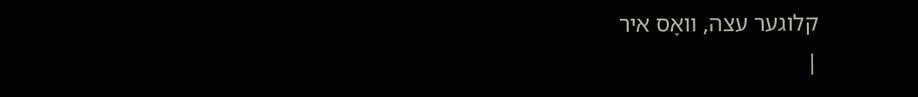קלוגער עצה, װאָס איר
|